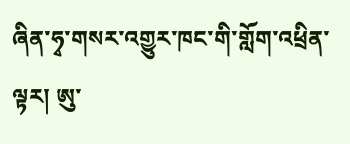ཞིན་ཧྭ་གསར་འགྱུར་ཁང་གི་གློག་འཕྲིན་ལྟར། ཨུ་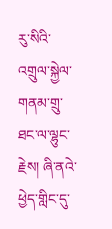རུ་སིའི་འགྲུལ་སྐྱེལ་གནམ་གྲུ་ཐང་ལ་ལྷུང་རྗེས། ཞི་ནའེ་ཕྱེད་གླིང་དུ་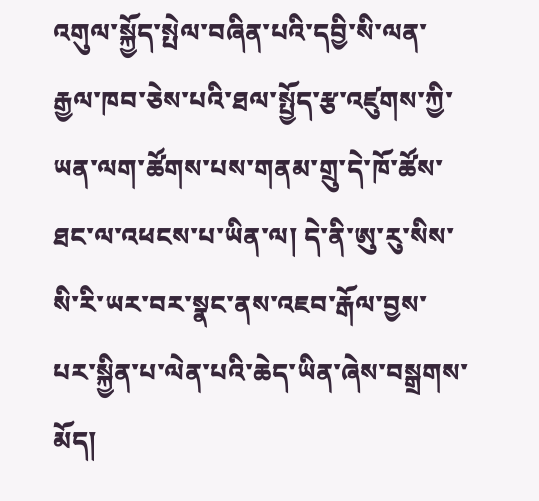འགུལ་སྐྱོད་སྤེལ་བཞིན་པའི་དབྱི་སི་ལན་རྒྱལ་ཁབ་ཅེས་པའི་ཐལ་སྤྱོད་རྩ་འཛུགས་ཀྱི་ཡན་ལག་ཚོགས་པས་གནམ་གྲུ་དེ་ཁོ་ཚོས་ཐང་ལ་འཕངས་པ་ཡིན་ལ། དེ་ནི་ཨུ་རུ་སིས་སི་རི་ཡར་བར་སྣང་ནས་འཇབ་རྒོལ་བྱས་པར་སྐྱིན་པ་ལེན་པའི་ཆེད་ཡིན་ཞེས་བསྒྲགས་མོད།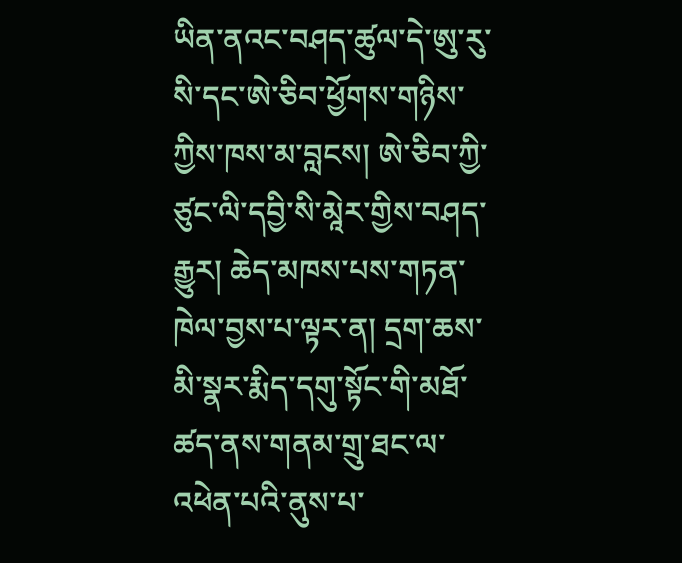ཡིན་ནའང་བཤད་ཚུལ་དེ་ཨུ་རུ་སི་དང་ཨེ་ཅིབ་ཕྱོགས་གཉིས་ཀྱིས་ཁས་མ་བླངས། ཨེ་ཅིབ་ཀྱི་ཙུང་ལི་དབྱི་སི་མཱེར་གྱིས་བཤད་རྒྱུར། ཆེད་མཁས་པས་གཏན་ཁེལ་བྱས་པ་ལྟར་ན། དྲག་ཆས་མི་སྣར་རྨིད་དགུ་སྟོང་གི་མཐོ་ཚད་ནས་གནམ་གྲུ་ཐང་ལ་འཕེན་པའི་ནུས་པ་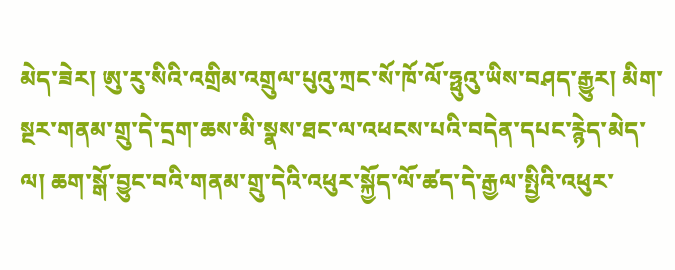མེད་ཟེར། ཨུ་རུ་སིའི་འགྲིམ་འགྲུལ་པུའུ་ཀྲང་སོ་ཁོ་ལོ་ཧྥུའུ་ཡིས་བཤད་རྒྱུར། མིག་སྔར་གནམ་གྲུ་དེ་དྲག་ཆས་མི་སྣས་ཐང་ལ་འཕངས་པའི་བདེན་དཔང་རྙེད་མེད་ལ། ཆག་སྒོ་བྱུང་བའི་གནམ་གྲུ་དེའི་འཕུར་སྐྱོད་ལོ་ཚད་དེ་རྒྱལ་སྤྱིའི་འཕུར་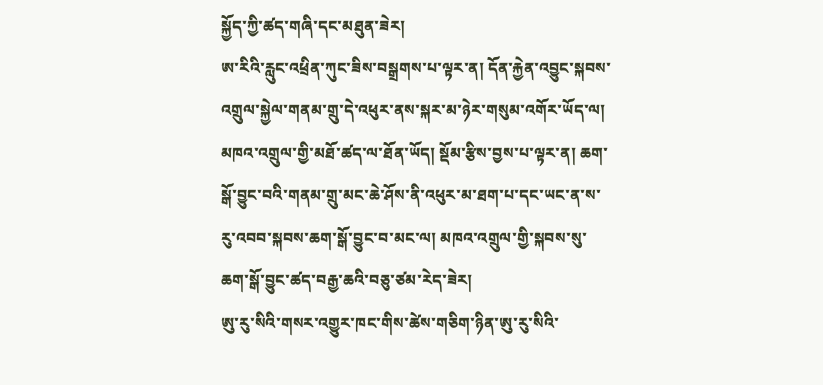སྐྱོད་ཀྱི་ཚད་གཞི་དང་མཐུན་ཟེར།
ཨ་རིའི་རླུང་འཕྲིན་ཀུང་ཟིས་བསྒྲགས་པ་ལྟར་ན། དོན་རྐྱེན་འབྱུང་སྐབས་འགྲུལ་སྐྱེལ་གནམ་གྲུ་དེ་འཕུར་ནས་སྐར་མ་ཉེར་གསུམ་འགོར་ཡོད་ལ། མཁའ་འགྲུལ་གྱི་མཐོ་ཚད་ལ་ཐོན་ཡོད། སྡོམ་རྩིས་བྱས་པ་ལྟར་ན། ཆག་སྒོ་བྱུང་བའི་གནམ་གྲུ་མང་ཆེ་ཤོས་ནི་འཕུར་མ་ཐག་པ་དང་ཡང་ན་ས་རུ་འབབ་སྐབས་ཆག་སྒོ་བྱུང་བ་མང་ལ། མཁའ་འགྲུལ་གྱི་སྐབས་སུ་ཆག་སྒོ་བྱུང་ཚད་བརྒྱ་ཆའི་བཅུ་ཙམ་རེད་ཟེར།
ཨུ་རུ་སིའི་གསར་འགྱུར་ཁང་གིས་ཚེས་གཅིག་ཉིན་ཨུ་རུ་སིའི་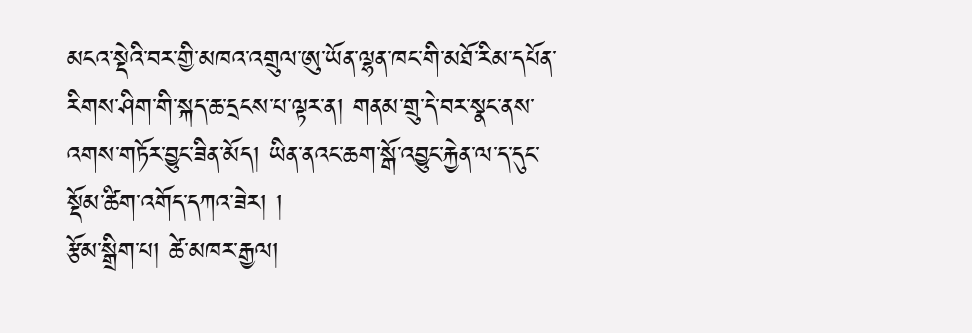མངའ་སྡེའི་བར་གྱི་མཁའ་འགྲུལ་ཨུ་ཡོན་ལྷན་ཁང་གི་མཐོ་རིམ་དཔོན་རིགས་ཤིག་གི་སྐད་ཆ་དྲངས་པ་ལྟར་ན། གནམ་གྲུ་དེ་བར་སྣང་ནས་འགས་གཏོར་བྱུང་ཟིན་མོད། ཡིན་ནའང་ཆག་སྒོ་འབྱུང་རྐྱེན་ལ་ད་དུང་སྡོམ་ཚིག་འགོད་དཀའ་ཟེར། །
རྩོམ་སྒྲིག་པ། ཚེ་མཁར་རྒྱལ།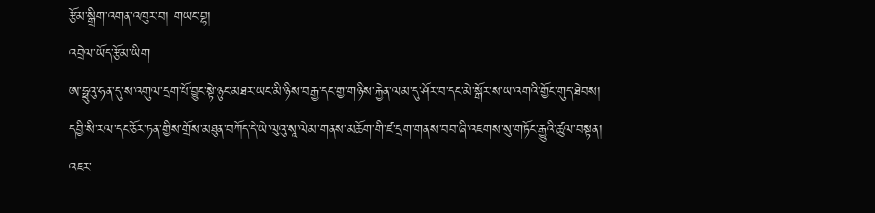རྩོམ་སྒྲིག་འགན་འཁུར་བ། གཡང་བྷ།
འབྲེལ་ཡོད་རྩོམ་ཡིག
ཨ་ཧྥུའུ་ཧན་དུ་ས་འགུལ་དྲག་པོ་བྱུང་སྟེ་ཉུང་མཐར་ཡང་མི་ཉིས་བརྒྱ་དང་གྱ་གཉིས་རྐྱེན་ལམ་དུ་ཤོར་བ་དང་མེ་སྒོར་ས་ཡ་འགའི་གྱོང་གུད་ཐེབས།
དབྱི་སི་རལ་དང་ཅོར་ཏན་གྱིས་གྲོས་མཐུན་བཀོད་དེ་ཡེ་ལུའུ་སཱ་ལེམ་གནས་མཆོག་གི་ཛ་དྲག་གནས་བབ་ཞི་འཇགས་སུ་གཏོང་རྒྱུའི་ཚུལ་བསྟན།
འཇར་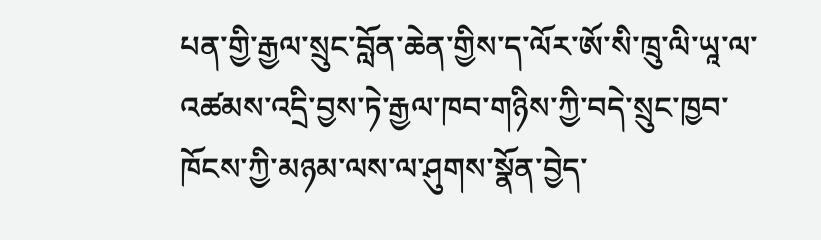པན་གྱི་རྒྱལ་སྲུང་བློན་ཆེན་གྱིས་ད་ལོར་ཨོ་སི་ཁྲུ་ལི་ཡཱ་ལ་འཚམས་འདྲི་བྱས་ཏེ་རྒྱལ་ཁབ་གཉིས་ཀྱི་བདེ་སྲུང་ཁྱབ་ཁོངས་ཀྱི་མཉམ་ལས་ལ་ཤུགས་སྣོན་བྱེད་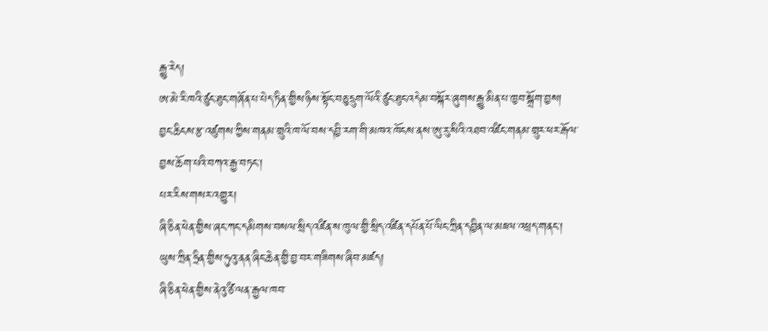རྒྱུ་རེད།
ཨ་མེ་རི་ཁའི་ཙུང་ཐུང་གཞོན་པ་པེད་ཏིན་གྱིས་ཉིས་སྟོང་བཅུ་དྲུག་ལོའི་ཙུང་ཐུང་འདེམ་བསྐོར་ཞུགས་རྒྱུ་མིན་པ་ཁྱབ་སྒྲོག་བྱས།
བྱང་ཆིངས་རྩ་འཛུགས་ཀྱིས་གནམ་གྲུའི་ཁ་ལོ་བས་དབྱི་རག་གི་མཁའ་ཁོངས་ནས་ཨུ་རུ་སིའི་འཐབ་འཛིང་གནམ་གྲུར་ཕར་རྒོལ་བྱས་ཆོག་པའི་བཀའ་རྒྱ་བཏང་།
པར་རིས་གསར་འགྱུར།
ཞི་ཅིན་ཕེན་གྱིས་ཞང་ཀང་དམིགས་བསལ་སྲིད་འཛིན་ས་ཁུལ་གྱི་སྲིད་འཛིན་དཔོན་པོ་ལིང་ཀྲིན་དབྱིན་ལ་མཇལ་འཕྲད་གནང་།
ཡུས་ཀྲིན་ཧྲིན་གྱིས་ཧུའུ་ནན་ཞིང་ཆེན་གྱི་བྱ་བར་གཟིགས་ཞིབ་མཛད།
ཞི་ཅིན་ཕེན་གྱིས་ནེའུ་ཙི་ལན་རྒྱལ་ཁབ་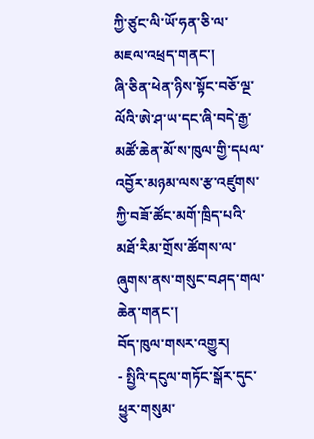ཀྱི་ཙུང་ལི་ཡོ་ཧན་ཅི་ལ་མཇལ་འཕྲད་གནང་།
ཞི་ཅིན་ཕེན་ཉིས་སྟོང་བཅོ་ལྔ་ལོའི་ཨེ་ཤ་ཡ་དང་ཞི་བདེ་རྒྱ་མཚོ་ཆེན་མོ་ས་ཁུལ་གྱི་དཔལ་འབྱོར་མཉམ་ལས་རྩ་འཛུགས་ཀྱི་བཟོ་ཚོང་མགོ་ཁྲིད་པའི་མཐོ་རིམ་གྲོས་ཚོགས་ལ་ཞུགས་ནས་གསུང་བཤད་གལ་ཆེན་གནང་།
བོད་ཁུལ་གསར་འགྱུར།
- སྤྱིའི་དངུལ་གཏོང་སྒོར་དུང་ཕྱུར་གསུམ་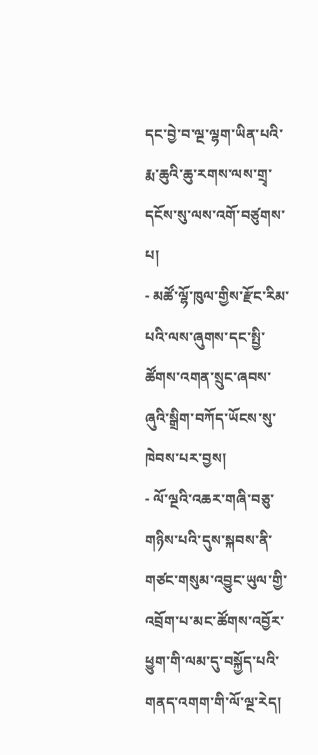དང་བྱེ་བ་ལྔ་ལྷག་ཡིན་པའི་རྨ་ཆུའི་ཆུ་རགས་ལས་གྲྭ་དངོས་སུ་ལས་འགོ་བཙུགས་པ།
- མཚོ་ལྷོ་ཁུལ་གྱིས་རྫོང་རིམ་པའི་ལས་ཞུགས་དང་སྤྱི་ཚོགས་འགན་སྲུང་ཞབས་ཞུའི་སྒྲིག་བཀོད་ཡོངས་སུ་ཁེབས་པར་བྱས།
- ལོ་ལྔའི་འཆར་གཞི་བཅུ་གཉིས་པའི་དུས་སྐབས་ནི་གཙང་གསུམ་འབྱུང་ཡུལ་གྱི་འབྲོག་པ་མང་ཚོགས་འབྱོར་ཕྱུག་གི་ལམ་དུ་བསྐྱོད་པའི་གནད་འགག་གི་ལོ་ལྔ་རེད།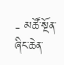- མཚོ་སྔོན་ཞིང་ཆེན་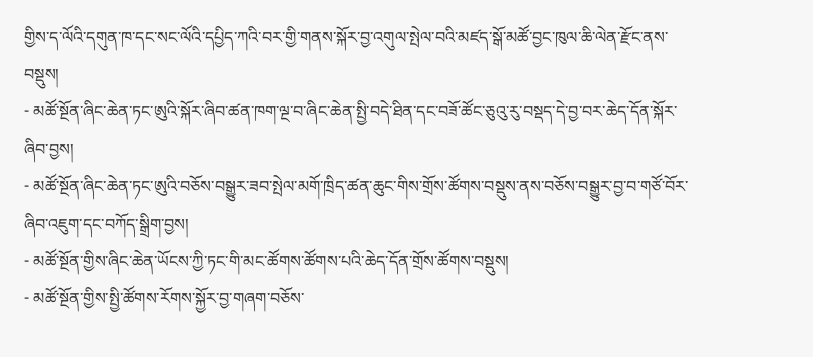གྱིས་ད་ལོའི་དགུན་ཁ་དང་སང་ལོའི་དཔྱིད་ཀའི་བར་གྱི་གནས་སྐོར་བྱ་འགུལ་སྤེལ་བའི་མཛད་སྒོ་མཚོ་བྱང་ཁུལ་ཆི་ལེན་རྫོང་ནས་བསྡུས།
- མཚོ་སྔོན་ཞིང་ཆེན་ཏང་ཨུའི་སྐོར་ཞིབ་ཚན་ཁག་ལྔ་བ་ཞིང་ཆེན་སྤྱི་བདེ་ཐིན་དང་བཟོ་ཚོང་ཅུའུ་རུ་བསྡད་དེ་བྱ་བར་ཆེད་དོན་སྐོར་ཞིབ་བྱས།
- མཚོ་སྔོན་ཞིང་ཆེན་ཏང་ཨུའི་བཅོས་བསྒྱུར་ཟབ་སྤེལ་མགོ་ཁྲིད་ཚན་ཆུང་གིས་གྲོས་ཚོགས་བསྡུས་ནས་བཅོས་བསྒྱུར་བྱ་བ་གཙོ་བོར་ཞིབ་འཇུག་དང་བཀོད་སྒྲིག་བྱས།
- མཚོ་སྔོན་གྱིས་ཞིང་ཆེན་ཡོངས་ཀྱི་ཏང་གི་མང་ཚོགས་ཚོགས་པའི་ཆེད་དོན་གྲོས་ཚོགས་བསྡུས།
- མཚོ་སྔོན་གྱིས་སྤྱི་ཚོགས་རོགས་སྐྱོར་བྱ་གཞག་བཅོས་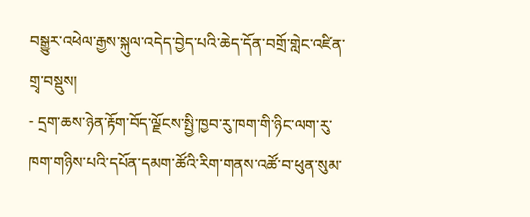བསྒྱུར་འཕེལ་རྒྱས་སྐུལ་འདེད་བྱེད་པའི་ཆེད་དོན་བགྲོ་གླེང་འཛིན་གྲྭ་བསྡུས།
- དྲག་ཆས་ཉེན་རྟོག་བོད་ལྗོངས་སྤྱི་ཁྱབ་རུ་ཁག་གི་ཉིང་ལག་རུ་ཁག་གཉིས་པའི་དཔོན་དམག་ཚོའི་རིག་གནས་འཚོ་བ་ཕུན་སུམ་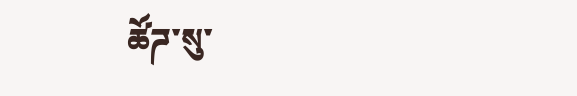ཚོཌ་སུ་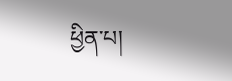ཕྱིན་པ།